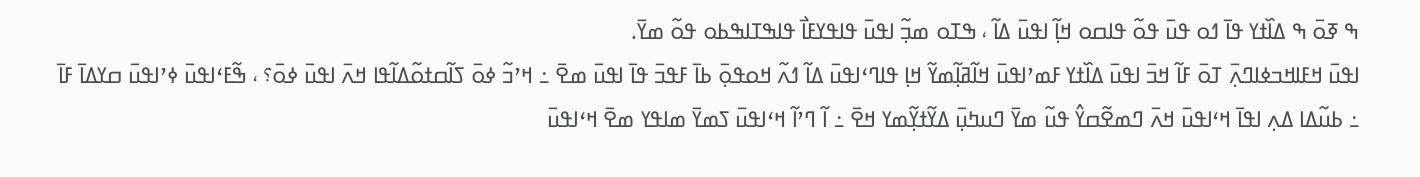ߒ ߧߋ߫ ߒ ߡߊ߰ߙߌ ߟߊ߫ ߗߋ ߟߎ߫ ߟߋ߬ ߟߊߛߋ ߞߊ߲߬ ߊߟߎ߫ ߡߊ߬ ، ߒߠߋ ߘߏ߲߬ ߊߟߎ߫ ߟߊߟߌߓߊ߯ ߟߊߒߠߊߒߕߋ ߟߋ߬ ߘߌ߫.
ߊߟߎ߫ ߞߓߊߞߏߦߊߣߍ߲߫ ߠߋ߫ ߓߊ߬ ߞߏ߫ ߊߟߎ߫ ߡߊ߰ߙߌ ߓߘߴߊߟߎ߫ ߞߊ߬ߥߊ߲߬ߘߌ߬ ߞߊ߲ ߟߊߣߵߊߟߎ߫ ߡߊ߬ ߗߍ߬ ߞߋߟߋ߲߫ ߕߊ߫ ߓߟߏ߫ ߟߊ߫ ߊߟߎ߫ ߘߐ߫ ߸ ߞߴߏ߬ ߦߋ߫ ߖߊ߬ߛߙߋ߬ߡߊ߬ߟߊ ߞߍ߫ ߊߟߎ߫ ߦߋ߫؟ ، ߒ߬ߓߵߊߟߎ߫ ߦߴߊߟߎ߫ ߛߌߡߊ߫ ߓߊ߫ ߸ ߕߎ߬ߡߊ ߡߍ߲ ߊߟߊ߫ ߞߵߊߟߎ߫ ߞߍ߫ ߣߘߐ߬ߛߌ߮ ߟߎ߬ ߘߌ߫ ߣߎߤߎ߲߫ ߡߌ߬ߙߌ߲߬ߘߌ ߞߐ߫ ߸ ߊ߬ ߣߴߊ߬ ߞߵߊߟߎ߫ ߖߘߌ߫ ߘߊߟߌ ߘߐ߫ ߞߵߊߟߎ߫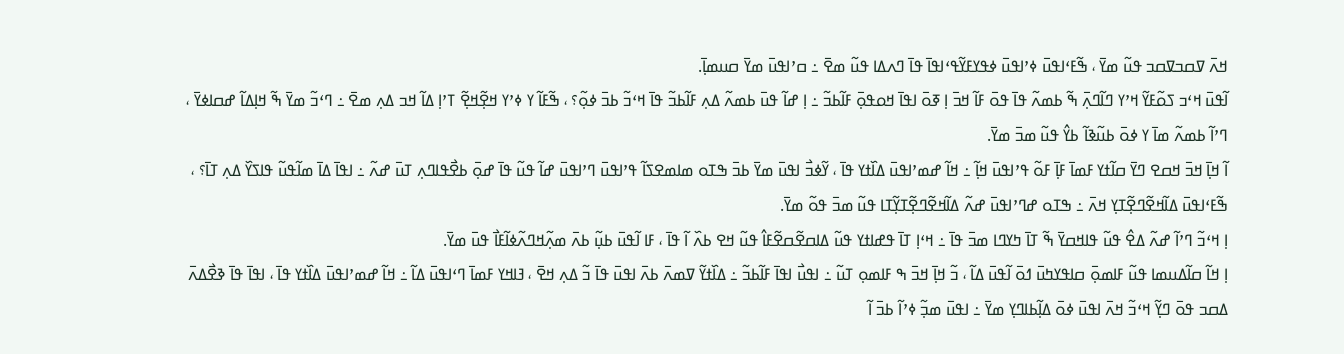ߞߍ߫ ߜߛߏߜߛߏ ߟߎ߬ ߘߌ߫ ، ߒ߬ߓߵߊߟߎ߫ ߦߴߊߟߎ߫ ߦߟߌߓߌ߬ߟߵߊߟߊ߫ ߟߊ߫ ߣߍߡߊ ߟߎ߬ ߘߐ߫ ߸ ߛߴߊߟߎ߫ ߘߌ߫ ߛߎߘߊ߲߫.
ߊ߬ߟߎ߫ ߞߵߏ ߖߋ߬ߓߌ߬ ߞߴߌ ߣߊ߬ߣߍ߲߫ ߒ߬ ߕߘߍ߬ ߟߊ߫ ߟߋ߫ ߓߊ߬ ߞߏ߫ ߊ߲ ߧߋ߫ ߊߟߊ߫ ߞߋߟߋ߲߫ ߓߊ߬ߕߏ߬ ߸ ߊ߲ ߝߊ߬ ߟߎ߫ ߕߘߍ߬ ߡߍ߲ ߓߊ߬ߕߏ߬ ߟߊ߫ ߞߵߏ߬ ߕߏ߫ ߦߋ߲߬؟ ، ߒ߬ߓߊ߬ ߌ ߦߴߌ ߞߐ߲߬ߞߐ߲߬ ߠߴߊ߲ ߡߊ߬ ߞߏ ߡߍ߲ ߘߐ߫ ߸ ߣߵߏ߬ ߘߌ߫ ߒ߬ ߞߊ߲ߡߊ߬ ߝߛߊߦߌ߫ ، ߣߴߊ߬ ߕߘߍ߬ ߘߊ߫ ߌ ߦߋ߫ ߕߎ߬ߢߊ߬ ߕߌ߮ ߟߎ߬ ߘߏ߫ ߘߌ߫.
ߊ߬ ߞߊ߲߫ ߞߏ߫ ߞߛߐ ߣߌ߫ ߛߊ߬ߙߌ ߓߘߊ߫ ߓߊ߲߫ ߓߋ߬ ߟߴߊߟߎ߫ ߞߊ߲߬ ߸ ߞߊ߬ ߝߘߴߊߟߎ߫ ߡߊ߰ߙߌ ߟߊ߫ ، ߌ߬ߦߏ߯ ߊߟߎ߫ ߘߌ߫ ߕߏ߫ ߒߠߋ ߘߊߘߐߖߊ߬ ߟߴߊߟߎ߫ ߣߴߊߟߎ߫ ߝߊ߬ ߟߎ߬ ߟߊ߫ ߝߋ߲߫ ߕߐ߯ߟߊߣߍ߲ ߠߎ߫ ߝߍ߬ ߸ ߊߟߊ߫ ߡߊ߫ ߘߊ߬ߟߎ߬ ߟߊߖߌ߰ ߡߍ߲ ߠߊ߫؟ ، ߒ߬ߓߵߊߟߎ߫ ߡߊ߬ߞߐ߬ߣߐ߲߬ߠߌ߲ ߞߍ߫ ߸ ߒߠߋ ߝߣߴߊߟߎ߫ ߝߍ߬ ߡߊ߬ߞߐ߬ߣߐ߲߬ߠߌ߲߬ߠߊ ߟߎ߬ ߘߏ߫ ߟߋ߬ ߘߌ߫.
ߊ߲ ߞߵߏ߬ ߣߴߊ߬ ߝߍ߬ ߡߐ߮ ߟߎ߬ ߟߊߞߛߌ߫ ߒ߬ ߠߊ߫ ߤߌߣߊ ߘߏ߫ ߟߊ߫ ߸ ߞߵߊ߲ ߠߊ߫ ߟߝߊߙߌ ߟߎ߬ ߡߊߛߐ߬ߛߐ߬ߓߊ߮ ߟߎ߬ ߞߐ ߕߍ߰ ߊ߬ ߟߊ߫ ، ߓߊ ߊ߬ߟߎ߫ ߕߎ߲߬ ߕߍ߫ ߘߍ߲߬ߞߣߍ߬ߦߊ߬ߓߊ߯ ߟߎ߫ ߘߌ߫.
ߊ߲ ߞߊ߬ ߛߊ߬ߡߎߘߊ ߟߎ߬ ߓߊߘߋ߲߫ ߛߊߟߌߤߎ߫ ߗߋ߫ ߊ߬ߟߎ߫ ߡߊ߬ ، ߏ߬ ߞߊ߲߫ ߞߏ߫ ߒ ߓߊߘߋ߲ ߠߎ߬ ߸ ߊߟߎ߯ ߊߟߊ߫ ߓߊ߬ߕߏ߬ ߸ ߡߊ߰ߙߌ߬ ߜߘߍ߫ ߕߍ߫ ߊߟߎ߫ ߟߊ߫ ߏ߬ ߡߍ߲ ߞߐ߫ ، ߔߊߞߌ ߓߘߊ߫ ߣߵߊߟߎ߫ ߡߊ߬ ߸ ߞߊ߬ ߝߘߴߊߟߎ߫ ߡߊ߰ߙߌ ߟߊ߫ ، ߊߟߊ߫ ߟߊ߫ ߢߐ߯ߡߍ߫ ߡߛߏ ߟߋ߫ ߣߌ߲߬ ߞߵߏ߬ ߞߍ߫ ߊߟߎ߫ ߦߋ߫ ߡߊ߲߬ߕߊߣߌ߲ ߘߌ߫ ߸ ߊߟߎ߫ ߘߏ߲߬ ߦߴߊ߬ ߕߏ߫ ߊ߬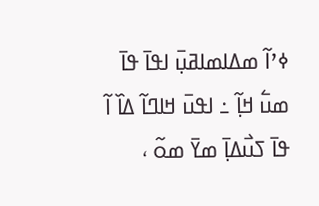ߦߴߊ߬ ߘߡߊߘߊߥߎ߲߫ ߊߟߊ߫ ߟߊ߫ ߘߎ߱ ߞߊ߲߬ ߸ ߊߟߎ߫ ߞߊߣߊ߬ ߡߊ߰ ߊ߬ ߟߊ߫ ߖߎ߯ߡߊ߲߫ ߘߌ߫ ߘߋ߬ ،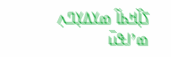ߖߊ߲߰ߞߕߊ߬ ߘߌߡߌ߲ߣߍ߲ ߘߴߊߟߎ߫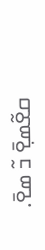ߛߐ߬ߘߐ߲߫ ߏ߬ ߘߐ߫.